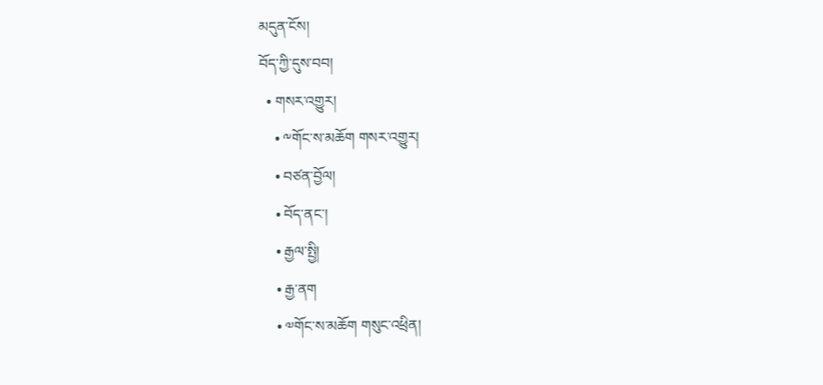མདུན་ངོས།
བོད་ཀྱི་དུས་བབ།
  • གསར་འགྱུར།
    • ༸གོང་ས་མཆོག གསར་འགྱུར།
    • བཙན་བྱོལ།
    • བོད་ནང་།
    • རྒྱལ་སྤྱི།
    • རྒྱ་ནག
    • ༧གོང་ས་མཆོག གསུང་འཕྲིན།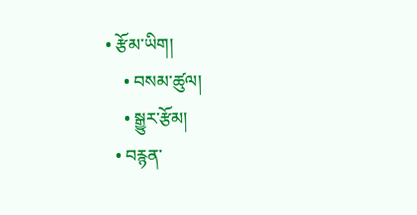• རྩོམ་ཡིག།
    • བསམ་ཚུལ།
    • སྒྱུར་རྩོམ།
  • བརྙན་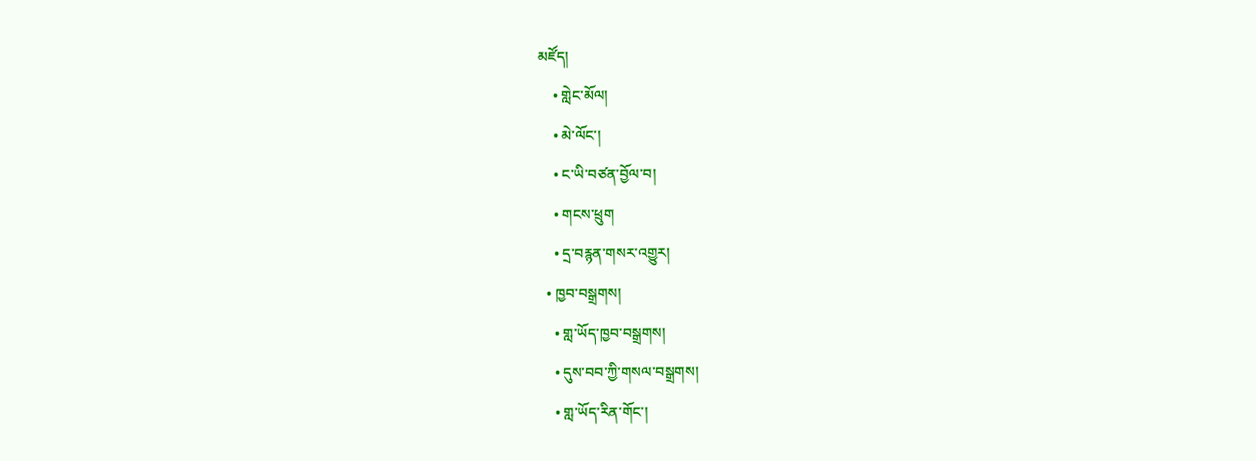མཛོད།
    • གླེང་མོལ།
    • མེ་ལོང་།
    • ང་ཡི་བཙན་བྱོལ་བ།
    • གངས་ཕྲུག
    • དྲ་བརྙན་གསར་འགྱུར།
  • ཁྱབ་བསྒྲགས།
    • གླ་ཡོད་ཁྱབ་བསྒྲགས།
    • དུས་བབ་ཀྱི་གསལ་བསྒྲགས།
    • གླ་ཡོད་རིན་གོང་།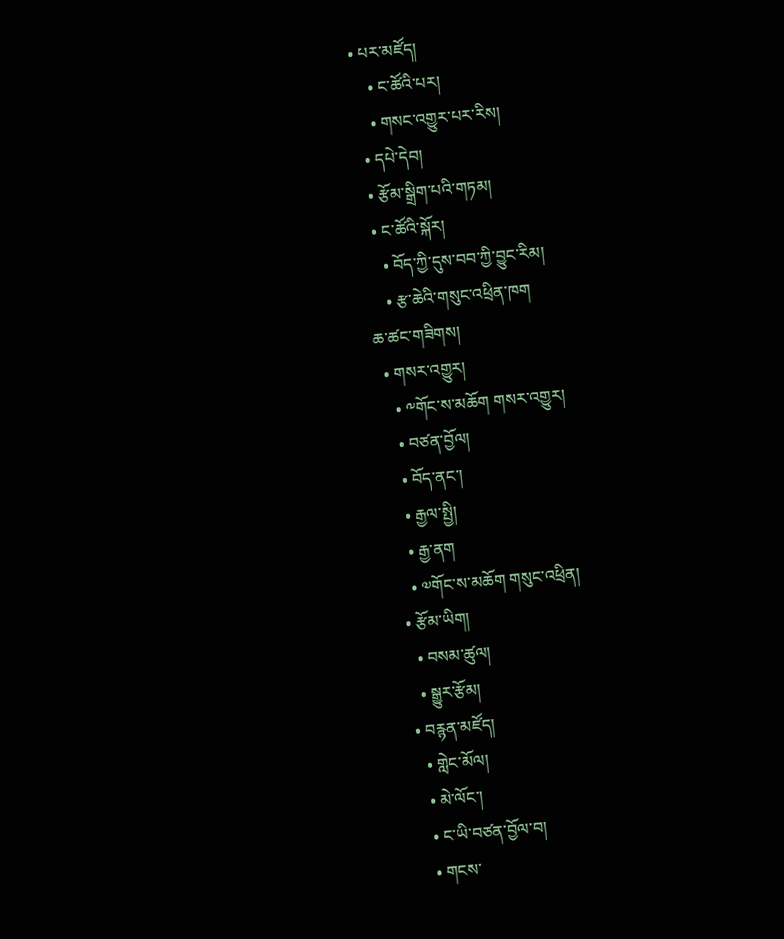• པར་མཛོད།
    • ང་ཚོའི་པར།
    • གསང་འགྱུར་པར་རིས།
  • དཔེ་དེབ།
  • རྩོམ་སྒྲིག་པའི་གཏམ།
  • ང་ཚོའི་སྐོར།
    • བོད་ཀྱི་དུས་བབ་ཀྱི་བྱུང་རིམ།
    • རྩ་ཆེའི་གསུང་འཕྲིན་ཁག
ཆ་ཚང་གཟིགས།
  • གསར་འགྱུར།
    • ༸གོང་ས་མཆོག གསར་འགྱུར།
    • བཙན་བྱོལ།
    • བོད་ནང་།
    • རྒྱལ་སྤྱི།
    • རྒྱ་ནག
    • ༧གོང་ས་མཆོག གསུང་འཕྲིན།
  • རྩོམ་ཡིག།
    • བསམ་ཚུལ།
    • སྒྱུར་རྩོམ།
  • བརྙན་མཛོད།
    • གླེང་མོལ།
    • མེ་ལོང་།
    • ང་ཡི་བཙན་བྱོལ་བ།
    • གངས་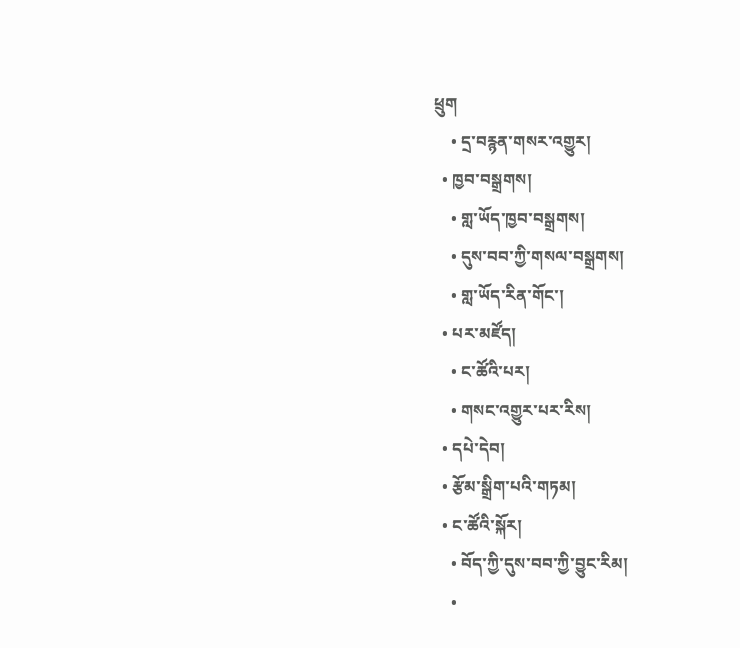ཕྲུག
    • དྲ་བརྙན་གསར་འགྱུར།
  • ཁྱབ་བསྒྲགས།
    • གླ་ཡོད་ཁྱབ་བསྒྲགས།
    • དུས་བབ་ཀྱི་གསལ་བསྒྲགས།
    • གླ་ཡོད་རིན་གོང་།
  • པར་མཛོད།
    • ང་ཚོའི་པར།
    • གསང་འགྱུར་པར་རིས།
  • དཔེ་དེབ།
  • རྩོམ་སྒྲིག་པའི་གཏམ།
  • ང་ཚོའི་སྐོར།
    • བོད་ཀྱི་དུས་བབ་ཀྱི་བྱུང་རིམ།
    •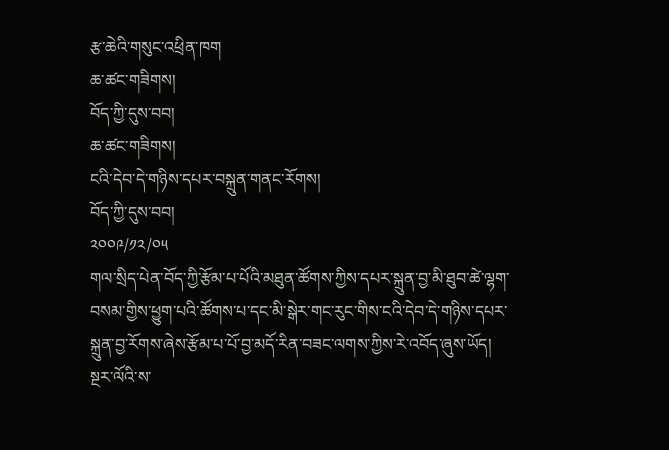རྩ་ཆེའི་གསུང་འཕྲིན་ཁག
ཆ་ཚང་གཟིགས།
བོད་ཀྱི་དུས་བབ།
ཆ་ཚང་གཟིགས།
ངའི་དེབ་དེ་གཉིས་དཔར་བསྐྲུན་གནང་རོགས།
བོད་ཀྱི་དུས་བབ།
༢༠༠༩/༡༢/༠༥
གལ་སྲིད་པེན་བོད་ཀྱི་རྩོམ་པ་པོའི་མཐུན་ཚོགས་ཀྱིས་དཔར་སྐྲུན་བྱ་མི་ཐུབ་ཚེ་ལྷག་བསམ་གྱིས་ཕྱུག་པའི་ཚོགས་པ་དང་མི་སྒེར་གང་རུང་གིས་ངའི་དེབ་དེ་གཉིས་དཔར་སྐྲུན་བྱ་རོགས་ཞེས་རྩོམ་པ་པོ་བྱ་མདོ་རིན་བཟང་ལགས་ཀྱིས་རེ་འབོད་ཞུས་ཡོད།
སྔར་ལོའི་ས་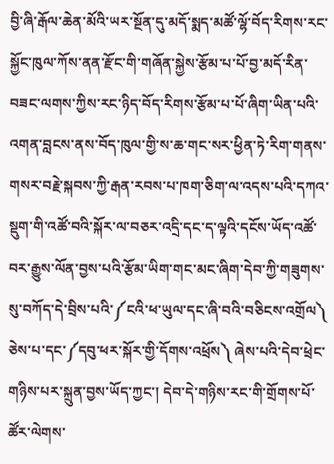བྱི་ཞི་རྒོལ་ཆེན་མོའི་ཡར་སྔོན་དུ་མདོ་སྨད་མཚོ་ལྷོ་བོད་རིགས་རང་སྐྱོང་ཁུལ་ཀོས་ནན་རྫོང་གི་གཞོན་སྐྱེས་རྩོམ་པ་པོ་བྱ་མདོ་རིན་བཟང་ལགས་ཀྱིས་རང་ཉིད་བོད་རིགས་རྩོམ་པ་པོ་ཞིག་ཡིན་པའི་འགན་བླངས་ནས་བོད་ཁུལ་གྱི་ས་ཆ་གང་སར་ཕྱིན་ཏེ་རིག་གནས་གསར་བརྗེ་སྐབས་ཀྱི་རྒན་རབས་པ་ཁག་ཅིག་ལ་འདས་པའི་དཀའ་སྡུག་གི་འཚོ་བའི་སྐོར་ལ་བཅར་འདྲི་དང་ད་ལྟའི་དངོས་ཡོད་འཚོ་བར་རྒྱུས་ལོན་བྱས་པའི་རྩོམ་ཡིག་གང་མང་ཞིག་དེབ་ཀྱི་གཟུགས་སུ་བཀོད་དེ་བྲིས་པའི་༼ངའི་ཕ་ཡུལ་དང་ཞི་བའི་བཅིངས་འགྲོལ༽ ཅེས་པ་དང་༼དབུ་ཕར་སྐོར་གྱི་དོགས་འཕྲོས༽ ཞེས་པའི་དེབ་ཕྲེང་གཉིས་པར་སྐྲུན་བྱས་ཡོད་ཀྱང་། དེབ་དེ་གཉིས་རང་གི་གྲོགས་པོ་ཚོར་ལེགས་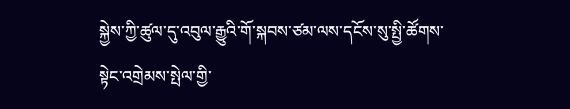སྐྱེས་ཀྱི་ཚུལ་དུ་འབུལ་རྒྱུའི་གོ་སྐབས་ཙམ་ལས་དངོས་སུ་སྤྱི་ཚོགས་སྟེང་འགྲེམས་སྤེལ་གྱི་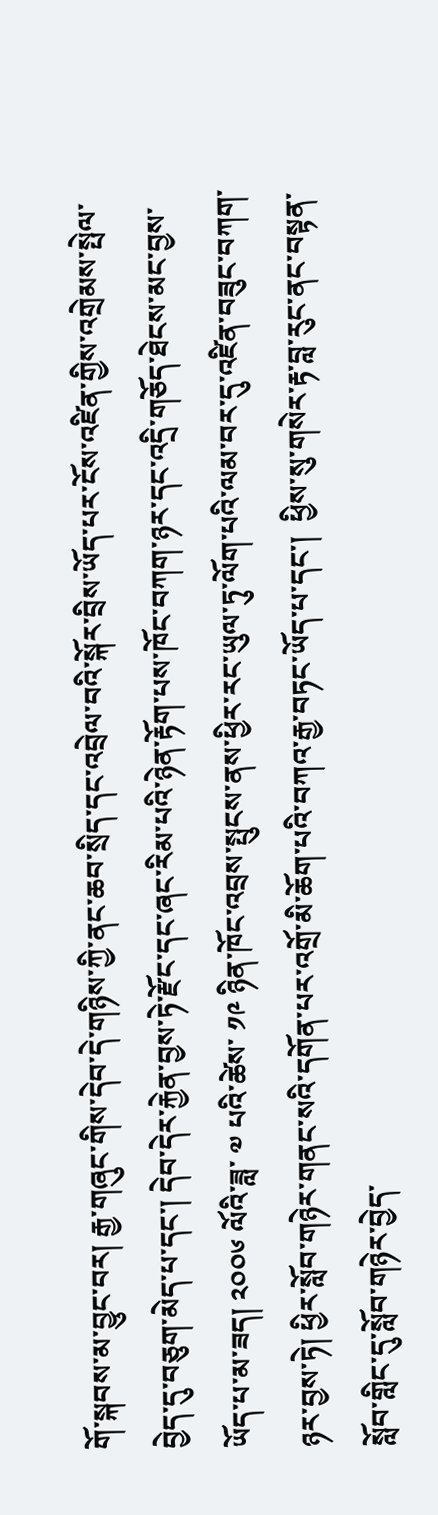གོ་སྐབས་མ་བྱུང་བར། རྒྱ་གཞུང་གིས་དེབ་དེ་གཉིས་ཀྱི་ནང་ཆབ་སྲིད་དང་འབྲེལ་བའི་སྐོར་བྲིས་ཡོད་པར་ངོས་འཛིན་གྱིས་འགྲེམས་སྤེལ་བྱེད་དུ་བཅུག་མེད་པ་དང་། དེབ་དེར་རྐྱེན་བྱས་ཏེ་རྫོང་དང་ཞང་རིམ་པའི་ཉེན་རྟོག་པས་ཁོང་བཀག་ཉར་དང་འདྲི་གཅོད་ཐེངས་མང་བྱས་ཡོད་པ་མ་ཟད། ༢༠༠༦ ལོའི་ཟླ་ ༧ པའི་ཚེས་ ༡༩ ཉིན་ཁོང་འབྲས་སྤུངས་ནས་ཕྱིར་རང་ཡུལ་ཏུ་ལོག་པའི་ལམ་བར་དུ་འཛིན་བཟུང་བཀག་ཉར་བྱས་ཏེ། ཕྱིར་སློབ་གཉེར་གནང་སའི་དགོན་པར་འགྲོ་མི་ཆོག་པའི་བཀའ་རྒྱ་བཏང་ཡོད་པ་དང་།  ཕྱིས་སུ་གསེར་རྟ་བླ་རུང་ནང་བསྟན་སློབ་གླིང་དུ་སློབ་གཉེར་བྱེད་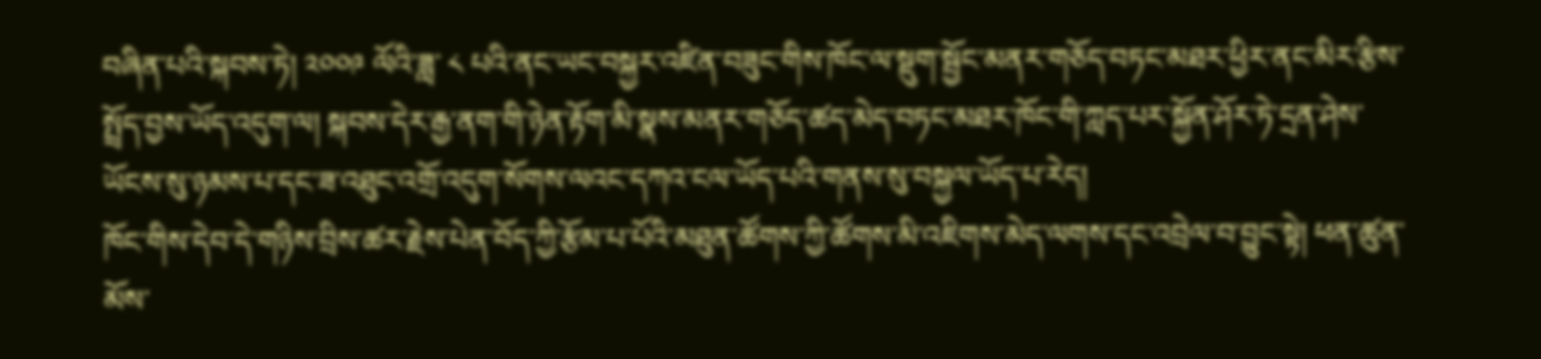བཞིན་པའི་སྐབས་ཏེ། ༢༠༠༩ ལོའི་ཟླ་ ༨ པའི་ནང་ཡང་བསྐྱར་འཛིན་བཟུང་གིས་ཁོང་ལ་སྡུག་སྦྱོང་མནར་གཅོད་བཏང་མཐར་ཕྱིར་ནང་མིར་རྩིས་སྤྲོད་བྱས་ཡོད་འདུག་ལ། སྐབས་དེར་རྒྱ་ནག་གི་ཉེན་རྟོག་མི་སྣས་མནར་གཅོད་ཚད་མེད་བཏང་མཐར་ཁོང་གི་ཀླད་པར་སྐྱོན་ཤོར་ཏེ་དྲན་ཤེས་ཡོངས་སུ་ཉམས་པ་དང་ཟ་འཐུང་འགྲོ་འདུག་སོགས་ལའང་དཀའ་ངལ་ཡོད་པའི་གནས་སུ་བསྐྱལ་ཡོད་པ་རེད།
ཁོང་གིས་དེབ་དེ་གཉིས་བྲིས་ཚར་རྗེས་པེན་བོད་ཀྱི་རྩོམ་པ་པོའི་མཐུན་ཚོགས་ཀྱི་ཚོགས་མི་འཇིགས་མེད་ལགས་དང་འབྲེལ་བ་བྱུང་སྟེ། ཕན་ཚུན་མོས་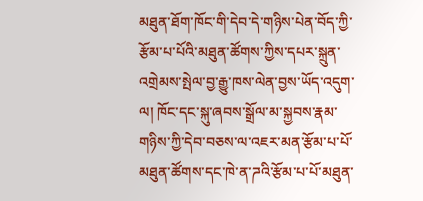མཐུན་ཐོག་ཁོང་གི་དེབ་དེ་གཉིས་པེན་བོད་ཀྱི་རྩོམ་པ་པོའི་མཐུན་ཚོགས་ཀྱིས་དཔར་སྐྲུན་འགྲེམས་སྤེལ་བྱ་རྒྱུ་ཁས་ལེན་བྱས་ཡོད་འདུག་ལ། ཁོང་དང་སྐུ་ཞབས་སྒྲོལ་མ་སྐྱབས་རྣམ་གཉིས་ཀྱི་དེབ་བཅས་ལ་འཇར་མན་རྩོམ་པ་པོ་མཐུན་ཚོགས་དང་ཁེ་ན་ཌའི་རྩོམ་པ་པོ་མཐུན་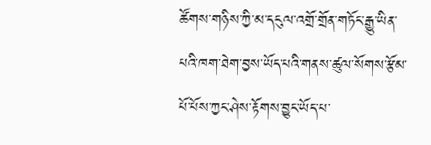ཚོགས་གཉིས་ཀྱི་མ་དངུལ་འགྲོ་གྲོན་གཏོང་རྒྱུ་ཡིན་པའི་ཁག་ཐེག་བྱས་ཡོད་པའི་གནས་ཚུལ་སོགས་རྩོམ་པོ་པོས་ཀྱང་ཤེས་རྟོགས་བྱུང་ཡོད་པ་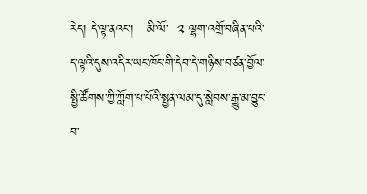རེད། དེ་ལྟ་ནའང་།   མི་ལོ་  ༢ ལྷག་འགྲོ་བཞིན་པའི་ད་ལྟའི་དུས་འདིར་ཡང་ཁོང་གི་དེབ་དེ་གཉིས་བཙན་བྱོལ་སྤྱི་ཚོགས་ཀྱི་ཀློག་པ་པོའི་སྤྱན་ལམ་དུ་སླེབས་རྒྱུ་མ་བྱུང་བ་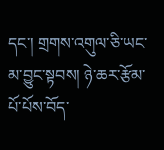དང་། གྲགས་འགུལ་ཅི་ཡང་མ་བྱུང་སྟབས། ཉེ་ཆར་རྩོམ་པོ་པོས་བོད་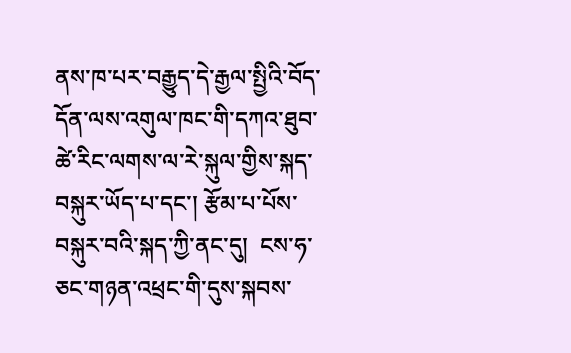ནས་ཁ་པར་བརྒྱུད་དེ་རྒྱལ་སྤྱིའི་བོད་དོན་ལས་འགུལ་ཁང་གི་དཀའ་ཐུབ་ཚེ་རིང་ལགས་ལ་རེ་སྐུལ་གྱིས་སྐད་བསྐུར་ཡོད་པ་དང་། རྩོམ་པ་པོས་བསྐུར་བའི་སྐད་ཀྱི་ནང་དུ།  ངས་ཧ་ཅང་གཉན་འཕྲང་གི་དུས་སྐབས་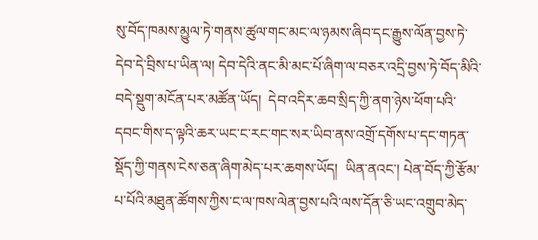སུ་བོད་ཁམས་མྱུལ་ཏེ་གནས་ཚུལ་གང་མང་ལ་ཉམས་ཞིབ་དང་རྒྱུས་ལོན་བྱས་ཏེ་དེབ་དེ་བྲིས་པ་ཡིན་ལ། དེབ་དེའི་ནང་མི་མང་པོ་ཞིག་ལ་བཅར་འདྲི་བྱས་ཏེ་བོད་མིའི་བདེ་སྡུག་མངོན་པར་མཚོན་ཡོད།  དེབ་འདིར་ཆབ་སྲིད་ཀྱི་ནག་ཉེས་ཕོག་པའི་དབང་གིས་ད་ལྟའི་ཆར་ཡང་ང་རང་གང་སར་ཡིབ་ནས་འགྲོ་དགོས་པ་དང་གཏན་སྡོད་ཀྱི་གནས་ངེས་ཅན་ཞིག་མེད་པར་ཆགས་ཡོད།  ཡིན་ནའང་། པེན་བོད་ཀྱི་རྩོམ་པ་པོའི་མཐུན་ཚོགས་ཀྱིས་ང་ལ་ཁས་ལེན་བྱས་པའི་ལས་དོན་ཅི་ཡང་འགྲུབ་མེད་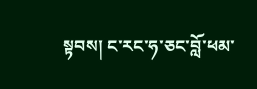སྟབས། ང་རང་ཧ་ཅང་བློ་ཕམ་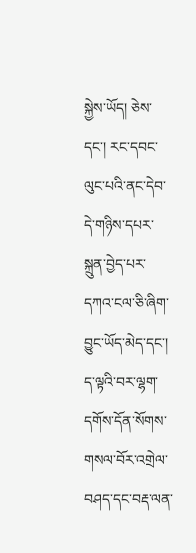སྐྱེས་ཡོད། ཅེས་དང་། རང་དབང་ལུང་པའི་ནང་དེབ་དེ་གཉིས་དཔར་སྐྲུན་བྱེད་པར་དཀའ་ངལ་ཅི་ཞིག་བྱུང་ཡོད་མེད་དང་། ད་ལྟའི་བར་ལྷག་དགོས་དོན་སོགས་གསལ་བོར་འགྲེལ་བཤད་དང་བརྡ་ལན་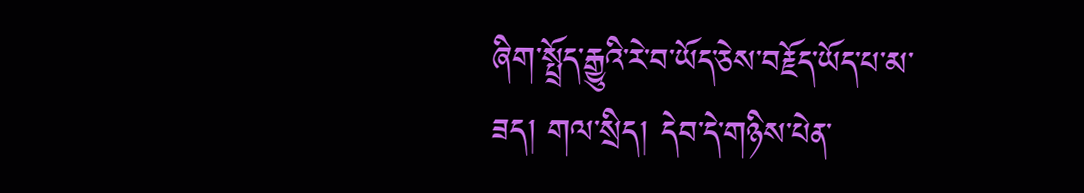ཞིག་སྤྲོད་རྒྱུའི་རེ་བ་ཡོད་ཅེས་བརྗོད་ཡོད་པ་མ་ཟད། གལ་སྲིད། དེབ་དེ་གཉིས་པེན་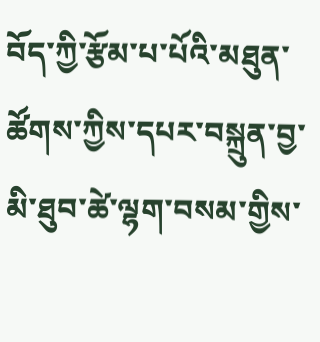བོད་ཀྱི་རྩོམ་པ་པོའི་མཐུན་ཚོགས་ཀྱིས་དཔར་བསྐྲུན་བྱ་མི་ཐུབ་ཚེ་ལྷག་བསམ་གྱིས་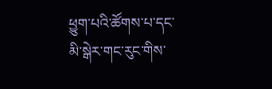ཕྱུག་པའི་ཚོགས་པ་དང་མི་སྒེར་གང་རུང་གིས་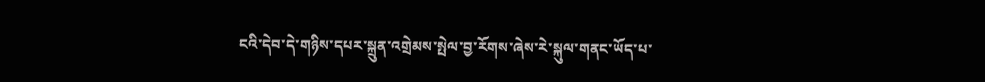ངའི་དེབ་དེ་གཉིས་དཔར་སྐྲུན་འགྲེམས་སྤེལ་བྱ་རོགས་ཞེས་རེ་སྐུལ་གནང་ཡོད་པ་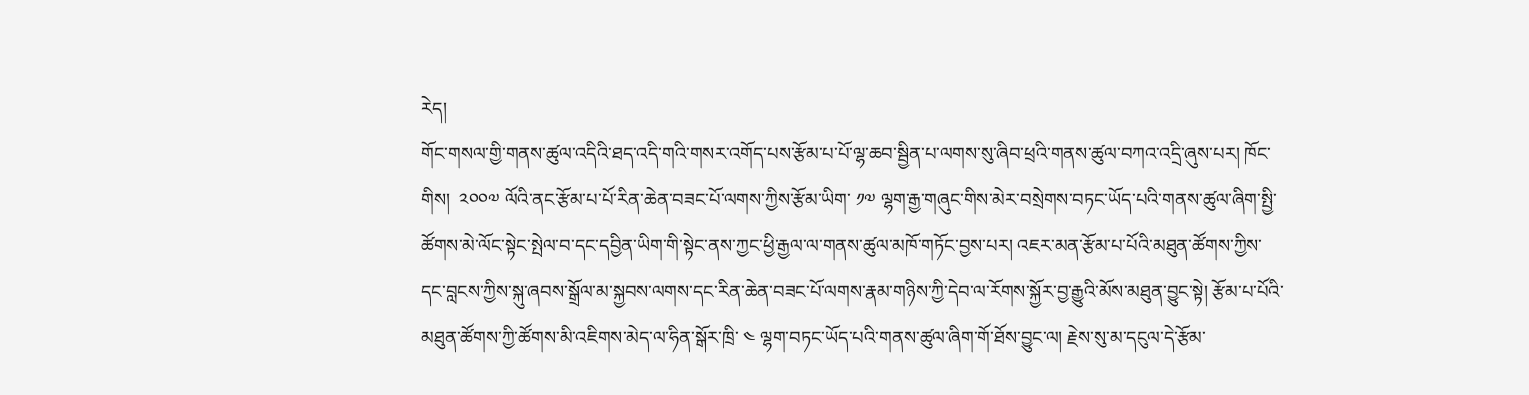རེད།
གོང་གསལ་གྱི་གནས་ཚུལ་འདིའི་ཐད་འདི་གའི་གསར་འགོད་པས་རྩོམ་པ་པོ་ལྷ་ཆབ་སྦྱིན་པ་ལགས་སུ་ཞིབ་ཕྲའི་གནས་ཚུལ་བཀའ་འདྲི་ཞུས་པར། ཁོང་གིས།  ༢༠༠༧ ལོའི་ནང་རྩོམ་པ་པོ་རིན་ཆེན་བཟང་པོ་ལགས་ཀྱིས་རྩོམ་ཡིག་ ༡༧ ལྷག་རྒྱ་གཞུང་གིས་མེར་བསྲེགས་བཏང་ཡོད་པའི་གནས་ཚུལ་ཞིག་སྤྱི་ཚོགས་མེ་ལོང་སྟེང་སྤེལ་བ་དང་དབྱིན་ཡིག་གི་སྟེང་ནས་ཀྱང་ཕྱི་རྒྱལ་ལ་གནས་ཚུལ་མཁོ་གཏོང་བྱས་པར། འཇར་མན་རྩོམ་པ་པོའི་མཐུན་ཚོགས་ཀྱིས་དང་བླངས་ཀྱིས་སྐུ་ཞབས་སྒྲོལ་མ་སྐྱབས་ལགས་དང་རིན་ཆེན་བཟང་པོ་ལགས་རྣམ་གཉིས་ཀྱི་དེབ་ལ་རོགས་སྐྱོར་བྱ་རྒྱུའི་མོས་མཐུན་བྱུང་སྟེ། རྩོམ་པ་པོའི་མཐུན་ཚོགས་ཀྱི་ཚོགས་མི་འཇིགས་མེད་ལ་ཧིན་སྒོར་ཁྲི་ ༤ ལྷག་བཏང་ཡོད་པའི་གནས་ཚུལ་ཞིག་གོ་ཐོས་བྱུང་ལ། རྗེས་སུ་མ་དངུལ་དེ་རྩོམ་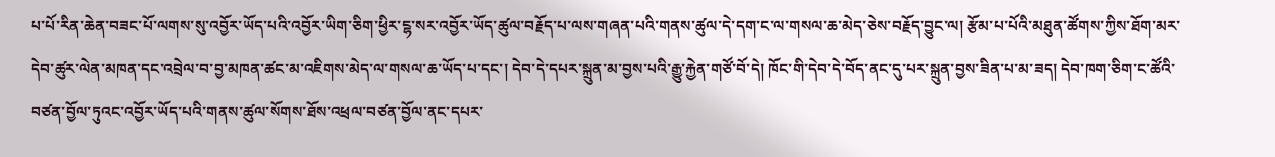པ་པོ་རིན་ཆེན་བཟང་པོ་ལགས་སུ་འབྱོར་ཡོད་པའི་འབྱོར་ཡིག་ཅིག་ཕྱིར་ངྷ་སར་འབྱོར་ཡོད་ཚུལ་བརྗོད་པ་ལས་གཞན་པའི་གནས་ཚུལ་དེ་དག་ང་ལ་གསལ་ཆ་མེད་ཅེས་བརྗོད་བྱུང་ལ། རྩོམ་པ་པོའི་མཐུན་ཚོགས་ཀྱིས་ཐོག་མར་དེབ་ཚུར་ལེན་མཁན་དང་འབྲེལ་བ་བྱ་མཁན་ཚང་མ་འཇིགས་མེད་ལ་གསལ་ཆ་ཡོད་པ་དང་། དེབ་དེ་དཔར་སྐྲུན་མ་བྱས་པའི་རྒྱུ་རྐྱེན་གཙོ་བོ་དེ། ཁོང་གི་དེབ་དེ་བོད་ནང་དུ་པར་སྐྲུན་བྱས་ཟིན་པ་མ་ཟད། དེབ་ཁག་ཅིག་ང་ཚོའི་བཙན་བྱོལ་ཏུའང་འབྱོར་ཡོད་པའི་གནས་ཚུལ་སོགས་ཐོས་འཕྲལ་བཙན་བྱོལ་ནང་དཔར་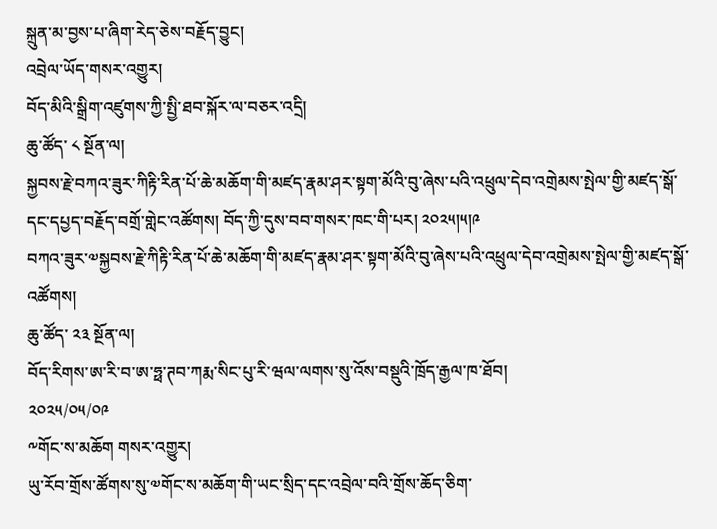སྐྲུན་མ་བྱས་པ་ཞིག་རེད་ཅེས་བརྗོད་བྱུང།
འབྲེལ་ཡོད་གསར་འགྱུར།
བོད་མིའི་སྒྲིག་འཛུགས་ཀྱི་སྤྱི་ཐབ་སྐོར་ལ་བཅར་འདྲི།
ཆུ་ཚོད་ ༨ སྔོན་ལ།
སྐྱབས་རྗེ་བཀའ་ཟུར་ཀིརྟི་རིན་པོ་ཆེ་མཆོག་གི་མཛད་རྣམ་ཤར་སྟག་མོའི་བུ་ཞེས་པའི་འཕྲུལ་དེབ་འགྲེམས་སྤེལ་གྱི་མཛད་སྒོ་དང་དཔྱད་བརྗོད་བགྲོ་གླེང་འཚོགས། བོད་ཀྱི་དུས་བབ་གསར་ཁང་གི་པར། ༢༠༢༥།༥།༩
བཀའ་ཟུར་༧སྐྱབས་རྗེ་ཀིརྟི་རིན་པོ་ཆེ་མཆོག་གི་མཛད་རྣམ་ཤར་སྟག་མོའི་བུ་ཞེས་པའི་འཕྲུལ་དེབ་འགྲེམས་སྤེལ་གྱི་མཛད་སྒོ་འཚོགས།
ཆུ་ཚོད་ ༢༣ སྔོན་ལ།
བོད་རིགས་ཨ་རི་བ་ཨ་ཧྥ་ཊབ་ཀརྨ་སིང་པུ་རི་ཝལ་ལགས་སུ་འོས་བསྡུའི་ཁྲོད་རྒྱལ་ཁ་ཐོབ།
༢༠༢༥/༠༥/༠༩
༸གོང་ས་མཆོག གསར་འགྱུར།
ཡུ་རོབ་གྲོས་ཚོགས་སུ་༧གོང་ས་མཆོག་གི་ཡང་སྲིད་དང་འབྲེལ་བའི་གྲོས་ཆོད་ཅིག་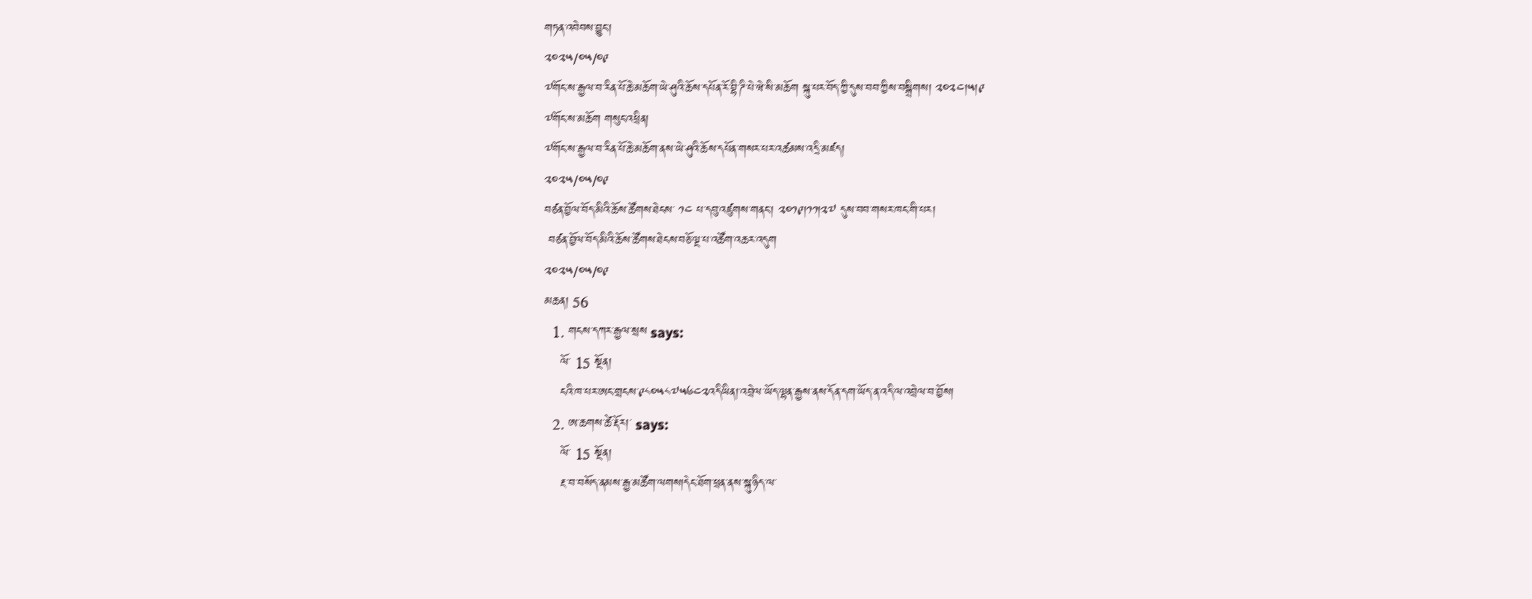གཏན་འབེབས་བྱུང་།
༢༠༢༥/༠༥/༠༩
༧གོང་ས་རྒྱལ་བ་རིན་པོ་ཆེ་མཆོག་ཡེ་ཤུའི་ཆོས་དཔོན་རོ་བྷི་ཌི་པེ་ཝེ་སི་མཆོག སྐུ་པར་བོད་ཀྱི་དུས་བབ་ཀྱིས་བསྒྲིགས། ༢༠༢༤།༥།༩
༧གོང་ས་མཆོག གསུང་འཕྲིན།
༧གོང་ས་རྒྱལ་བ་རིན་པོ་ཆེ་མཆོག་ནས་ཡེ་ཤུའི་ཆོས་དཔོན་གསར་པར་འཚམས་འདྲི་མཛད།
༢༠༢༥/༠༥/༠༩
བཙན་བྱོལ་བོད་མིའི་ཆོས་ཚོགས་ཐེངས་ ༡༤ པ་དབུ་འཛུགས་གནང་། ༢༠༡༩།༡༡།༢༧ དུས་བབ་གསར་ཁང་གི་པར།
 བཙན་བྱོལ་བོད་མིའི་ཆོས་ཚོགས་ཐེངས་བཅོ་ལྔ་པ་འཚོག་འཆར་འདུག
༢༠༢༥/༠༥/༠༩
མཆན། 56
  1. གངས་དཀར་རྒྱལ་སྲས says:
    ལོ་ 15 སྔོན།
    ངའི་ཁ་པར་ཨང་གྲངས་༩༨༠༥༨༧༥༦༤༢འདིཡིན།་འབྲེལ་ཡོད་ལྷན་རྒྱས་ནས་དོན་དག་ཡོད་ན་འདི་ལ་འབྲེལ་བ་བྱོས།
  2. ཨ་ཆགས་ཚེ་རྡོར།་ says:
    ལོ་ 15 སྔོན།
    རྔ་བ་བསོད་ནམས་རྒྱ་མཚོག་ལགས།དེང་ཐོག་ཕྲན་ནས་སྐུ་ཉིད་ལ་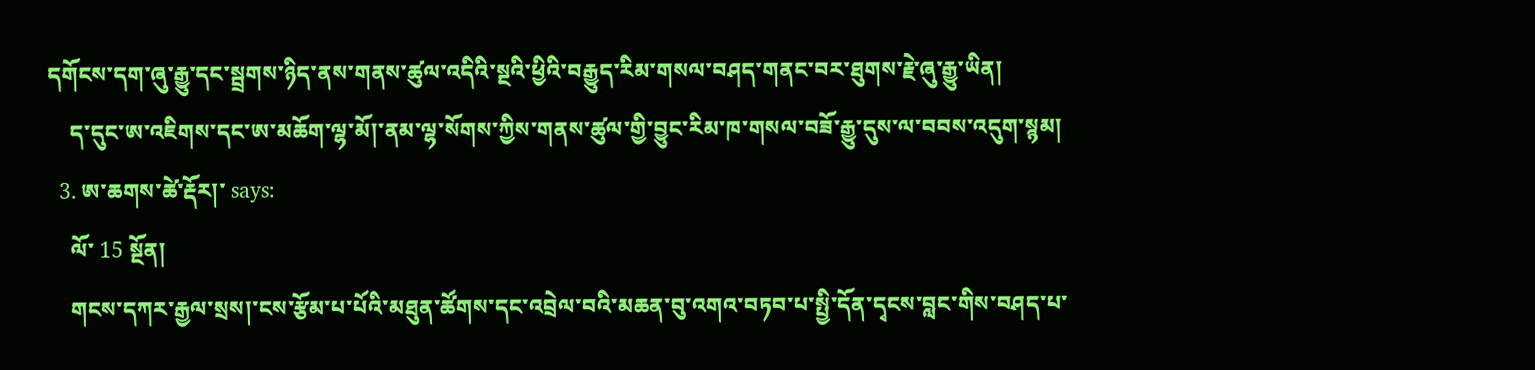དགོངས་དག་ཞུ་རྒྱུ་དང་སྦྲགས་ཉིད་ནས་གནས་ཚུལ་འདིའི་སྔའི་ཕྱིའི་བརྒྱུད་རིམ་གསལ་བཤད་གནང་བར་ཐུགས་རྗེ་ཞུ་རྒྱུ་ཡིན།
    ད་དུང་ཨ་འཇིགས་དང་ཨ་མཆོག་ལྷ་མོ།་ནམ་ལྷ་སོགས་ཀྱིས་གནས་ཚུལ་གྱི་བྱུང་རིམ་ཁ་གསལ་བཟོ་རྒྱུ་དུས་ལ་བབས་འདུག་སྙམ།
  3. ཨ་ཆགས་ཚེ་རྡོར།་ says:
    ལོ་ 15 སྔོན།
    གངས་དཀར་རྒྱལ་སྲས།་ངས་རྩོམ་པ་པོའི་མཐུན་ཚོགས་དང་འབྲེལ་བའི་མཆན་བུ་འགའ་བཏབ་པ་སྤྱི་དོན་དྭངས་བླང་གིས་བཤད་པ་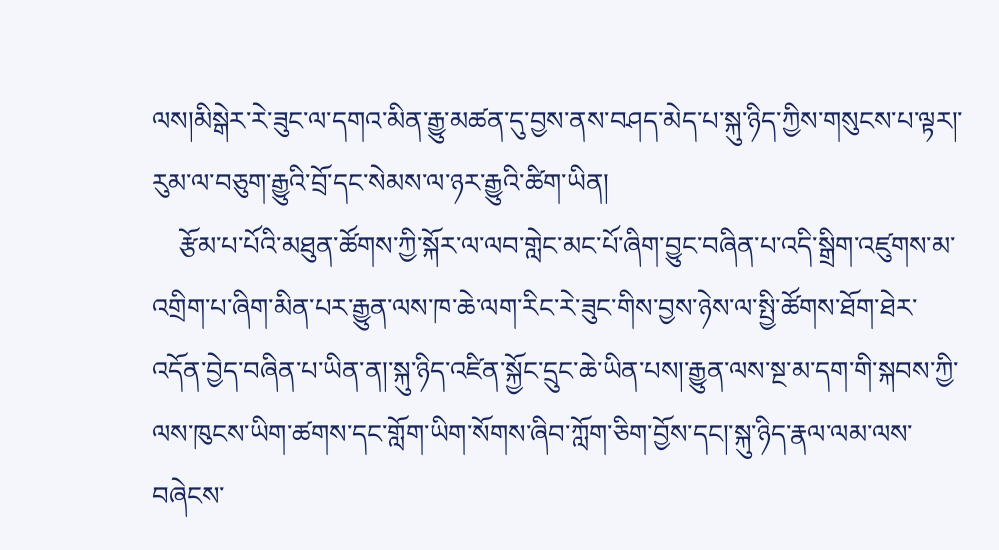ལས།མིསྒེར་རེ་ཟུང་ལ་དགའ་མིན་རྒྱུ་མཚན་དུ་བྱས་ནས་བཤད་མེད་པ་སྐུ་ཉིད་ཀྱིས་གསུངས་པ་ལྟར།་རུམ་ལ་བཅུག་རྒྱུའི་བྲོ་དང་སེམས་ལ་ཉར་རྒྱུའི་ཚིག་ཡིན།
    རྩོམ་པ་པོའི་མཐུན་ཚོགས་ཀྱི་སྐོར་ལ་ལབ་གླེང་མང་པོ་ཞིག་བྱུང་བཞིན་པ་འདི་སྒྲིག་འཛུགས་མ་འགྲིག་པ་ཞིག་མིན་པར་རྒྱུན་ལས་ཁ་ཆེ་ལག་རིང་རེ་ཟུང་གིས་བྱས་ཉེས་ལ་སྤྱི་ཚོགས་ཐོག་ཐེར་འདོན་བྱེད་བཞིན་པ་ཡིན་ན།་སྐུ་ཉིད་འཛིན་སྐྱོང་དྲུང་ཆེ་ཡིན་པས།་རྒྱུན་ལས་སྔ་མ་དག་གི་སྐབས་ཀྱི་ལས་ཁུངས་ཡིག་ཚགས་དང་གློག་ཡིག་སོགས་ཞིབ་ཀློག་ཅིག་བྱོས་དང།་སྐུ་ཉིད་རྣལ་ལམ་ལས་བཞེངས་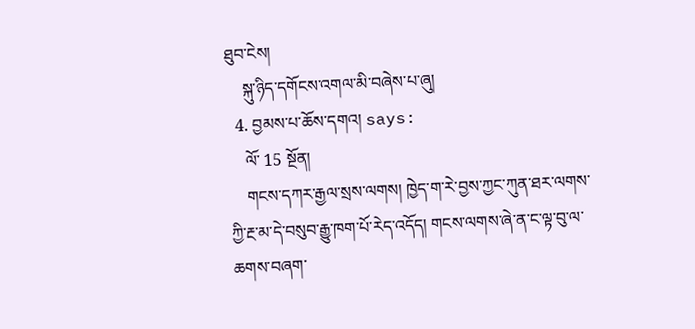ཐུབ་ངེས།
    སྐུ་ཉིད་དགོངས་འགལ་མི་བཞེས་པ་ཞུ།
  4. བྱམས་པ་ཆོས་དགའ། says:
    ལོ་ 15 སྔོན།
    གངས་དཀར་རྒྱལ་སྲས་ལགས། ཁྱེད་ག་རེ་བྱས་ཀྱང་ཀུན་ཐར་ལགས་ཀྱི་རྔ་མ་དེ་བསུབ་རྒྱུ་ཁག་པོ་རེད་འདོད། གངས་ལགས་ཞེ་ན་ང་ལྟ་བུ་ལ་ཆགས་བཞག་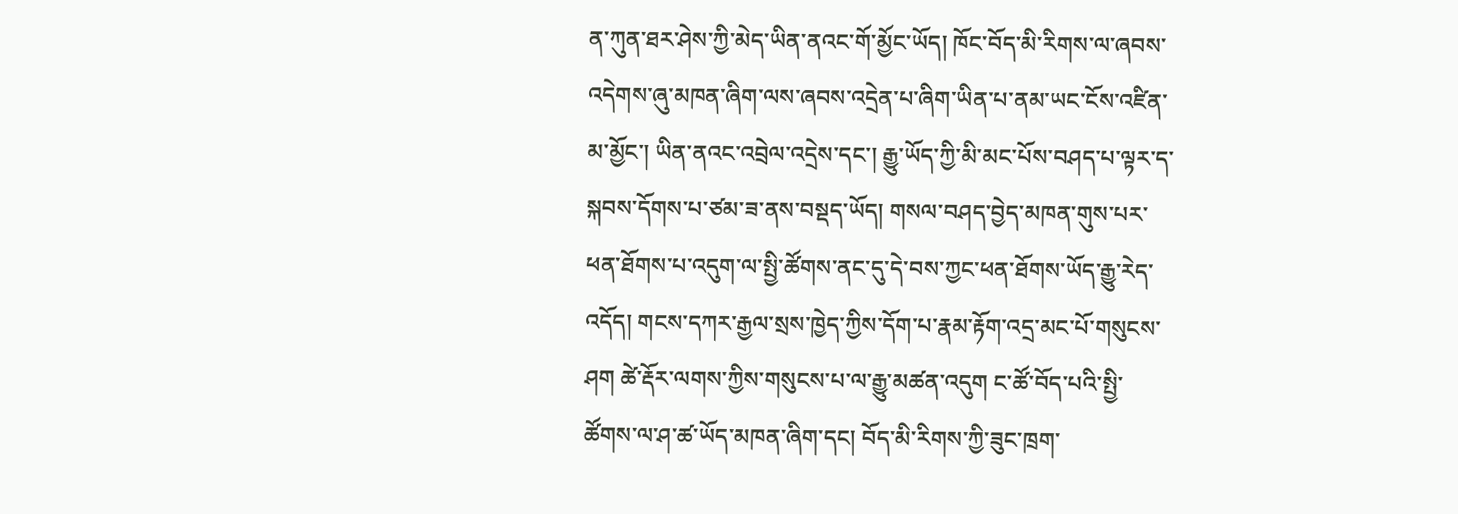ན་ཀུན་ཐར་ཤེས་ཀྱི་མེད་ཡིན་ནའང་གོ་མྱོང་ཡོད། ཁོང་བོད་མི་རིགས་ལ་ཞབས་འདེགས་ཞུ་མཁན་ཞིག་ལས་ཞབས་འདྲེན་པ་ཞིག་ཡིན་པ་ནམ་ཡང་ངོས་འཛིན་མ་མྱོང་། ཡིན་ནའང་འབྲེལ་འདྲེས་དང་། རྒྱུ་ཡོད་ཀྱི་མི་མང་པོས་བཤད་པ་ལྟར་ད་སྐབས་དོགས་པ་ཙམ་ཟ་ནས་བསྡད་ཡོད། གསལ་བཤད་བྱེད་མཁན་གུས་པར་ཕན་ཐོགས་པ་འདུག་ལ་སྤྱི་ཚོགས་ནང་དུ་དེ་བས་ཀྱང་ཕན་ཐོགས་ཡོད་རྒྱུ་རེད་འདོད། གངས་དཀར་རྒྱལ་སྲས་ཁྱེད་ཀྱིས་དོག་པ་རྣམ་རྟོག་འདྲ་མང་པོ་གསུངས་ཤག ཚེ་རྡོར་ལགས་ཀྱིས་གསུངས་པ་ལ་རྒྱུ་མཚན་འདུག ང་ཚོ་བོད་པའི་སྤྱི་ཚོགས་ལ་ཤ་ཚ་ཡོད་མཁན་ཞིག་དང། བོད་མི་རིགས་ཀྱི་ཟུང་ཁྲག་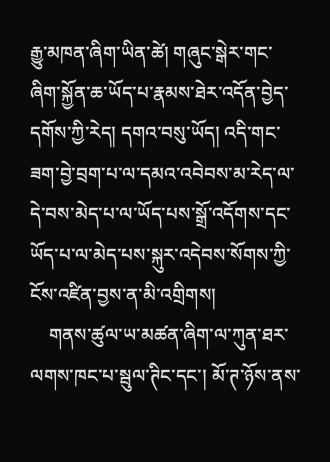རྒྱུ་མཁན་ཞིག་ཡིན་ཚེ། གཞུང་སྒེར་གང་ཞིག་སྐྱོན་ཆ་ཡོད་པ་རྣམས་ཐེར་འདོན་བྱེད་དགོས་ཀྱི་རེད། དགའ་བསུ་ཡོད། འདི་གང་ཟག་བྱེ་བྲག་པ་ལ་དམའ་འབེབས་མ་རེད་ལ་དེ་བས་མེད་པ་ལ་ཡོད་པས་སྒྲོ་འདོགས་དང་ཡོད་པ་ལ་མེད་པས་སྐུར་འདེབས་སོགས་ཀྱི་ངོས་འཛིན་བྱས་ན་མི་འགྲིགས།
    གནས་ཚུལ་ཡ་མཚན་ཞིག་ལ་ཀུན་ཐར་ལགས་ཁང་པ་སྦུལ་ཊིང་དང་། མོ་ཊ་ཉོས་ནས་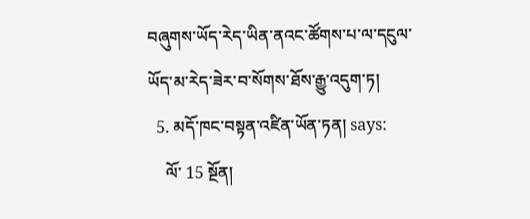བཞུགས་ཡོད་རེད་ཡིན་ནའང་ཚོགས་པ་ལ་དངུལ་ཡོད་མ་རེད་ཟེར་བ་སོགས་ཐོས་རྒྱུ་འདུག་ཏ།
  5. མདོ་ཁང་བསྟན་འཛིན་ཡོན་ཏན། says:
    ལོ་ 15 སྔོན།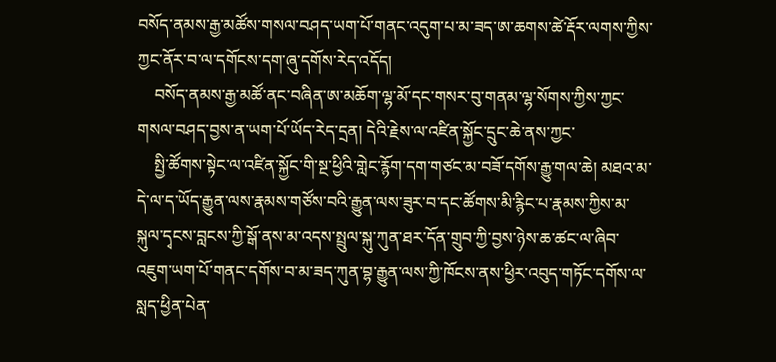བསོད་ནམས་རྒྱ་མཚོས་གསལ་བཤད་ཡག་པོ་གནང་འདུག་པ་མ་ཟད་ཨ་ཆགས་ཚེ་རྡོར་ལགས་ཀྱིས་ཀྱང་ནོར་བ་ལ་དགོངས་དག་ཞུ་དགོས་རེད་འདོད།
    བསོད་ནམས་རྒྱ་མཚོ་ནང་བཞིན་ཨ་མཆོག་ལྷ་མོ་དང་གསར་བུ་གནམ་ལྷ་སོགས་ཀྱིས་ཀྱང་གསལ་བཤད་བྱས་ན་ཡག་པོ་ཡོད་རེད་དྲན། དེའི་རྗེས་ལ་འཛིན་སྐྱོང་དྲུང་ཆེ་ནས་ཀྱང་
    སྤྱི་ཚོགས་སྟེང་ལ་འཛིན་སྐྱོང་གི་སྔ་ཕྱིའི་གླེང་རྙོག་དག་གཙང་མ་བཟོ་དགོས་རྒྱུ་གལ་ཆེ། མཐའ་མ་དེ་ལ་ད་ཡོད་རྒྱུན་ལས་རྣམས་གཙོས་བའི་རྒྱུན་ལས་ཟུར་བ་དང་ཚོགས་མི་རྙིང་པ་རྣམས་ཀྱིས་མ་སྐུལ་དྭངས་བླངས་ཀྱི་སྒོ་ནས་མ་འདས་སྤྲུལ་སྐུ་ཀུན་ཐར་དོན་གྲུབ་ཀྱི་བྱས་ཉེས་ཆ་ཚང་ལ་ཞིབ་འཇུག་ཡག་པོ་གནང་དགོས་བ་མ་ཟད་ཀུན་བྷ་རྒྱུན་ལས་ཀྱི་ཁོངས་ནས་ཕྱིར་འབུད་གཏོང་དགོས་ལ་སླད་ཕྱིན་པེན་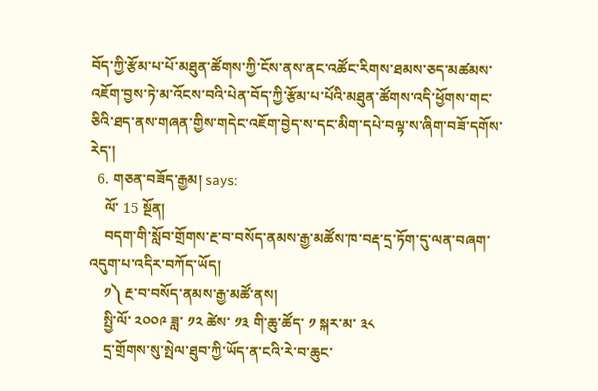བོད་ཀྱི་རྩོམ་པ་པོ་མཐུན་ཚོགས་ཀྱི་ངོས་ནས་ནང་འཚོང་རིགས་ཐམས་ཅད་མཚམས་འཇོག་བྱས་ཏེ་མ་འོངས་བའི་པེན་བོད་ཀྱི་རྩོམ་པ་པོའི་མཐུན་ཚོགས་འདི་ཕྱོགས་གང་ཅིའི་ཐད་ནས་གཞན་གྱིས་གདེང་འཇོག་བྱེད་ས་དང་མིག་དཔེ་བལྟ་ས་ཞིག་བཟོ་དགོས་རེད་།
  6. གཅན་བཟོད་རྒྱམ། says:
    ལོ་ 15 སྔོན།
    བདག་གི་སློབ་གྲོགས་རྔ་བ་བསོད་ནམས་རྒྱ་མཚོས་ཁ་བརྡ་དྲ་ཏོག་དུ་ལན་བཞག་འདུག་པ་འདིར་བཀོད་ཡོད།
    ༡༽ རྔ་བ་བསོད་ནམས་རྒྱ་མཚོ་ནས།
    སྤྱི་ལོ་ ༢༠༠༩ ཟླ་ ༡༢ ཚེས་ ༡༣ གི་ཆུ་ཚོད་ ༡ སྐར་མ་ ༣༨
    དྲ་གྲོགས་སུ་སྤེལ་ཐུབ་ཀྱི་ཡོད་ན་ངའི་རེ་བ་ཆུང་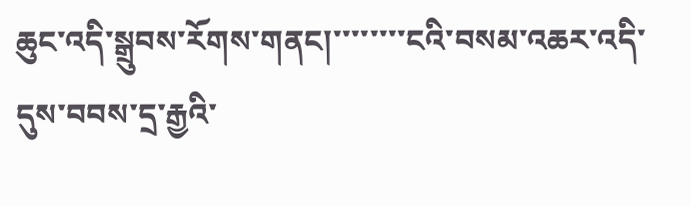ཆུང་འདི་སྒྲུབས་རོགས་གནང།་་་་་་་་ངའི་བསམ་འཆར་འདི་དུས་བབས་དྲ་རྒྱའི་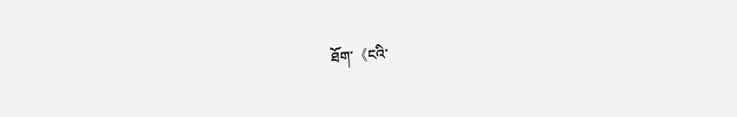ཐོག་《ངའི་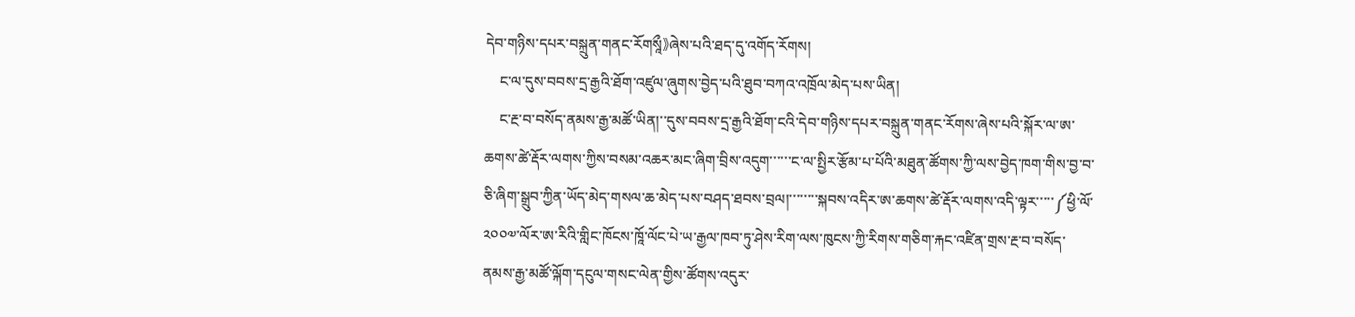དེབ་གཉིས་དཔར་བསྐྲུན་གནང་རོགསཱྀ》ཞེས་པའི་ཐད་དུ་འགོད་རོགས།
    ང་ལ་དུས་བབས་དྲ་རྒྱའི་ཐོག་འཛུལ་ཞུགས་བྱེད་པའི་ཐུབ་བཀའ་འཁྲོལ་མེད་པས་ཡིན།
    ང་རྔ་བ་བསོད་ནམས་རྒྱ་མཚོ་ཡིན།་་དུས་བབས་དྲ་རྒྱའི་ཐོག་ངའི་དེབ་གཉིས་དཔར་བསྐྲུན་གནང་རོགས་ཞེས་པའི་སྐོར་ལ་ཨ་ཆགས་ཚེ་རྡོར་ལགས་ཀྱིས་བསམ་འཆར་མང་ཞིག་བྲིས་འདུག་་་་་་ང་ལ་སྤྱིར་རྩོམ་པ་པོའི་མཐུན་ཚོགས་ཀྱི་ལས་བྱེད་ཁག་གིས་བྱ་བ་ཅི་ཞིག་སྒྲུབ་ཀྱིན་ཡོད་མེད་གསལ་ཆ་མེད་པས་བཤད་ཐབས་བྲལ།་་་་་་་་སྐབས་འདིར་ཨ་ཆགས་ཚེ་རྡོར་ལགས་འདི་ལྟར་་་་་༼ཕྱི་ལོ་༢༠༠༧་ལོར་ཨ་རིའི་གླིང་ཁོངས་ཁཱོ་ལོང་པེ་ཡ་རྒྱལ་ཁབ་ཏུ་ཤེས་རིག་ལས་ཁུངས་ཀྱི་རིགས་གཅིག་རྐང་འཛིན་གྲས་རྔ་བ་བསོད་ནམས་རྒྱ་མཚོ་ལྐོག་དངུལ་གསང་ལེན་གྱིས་ཚོགས་འདུར་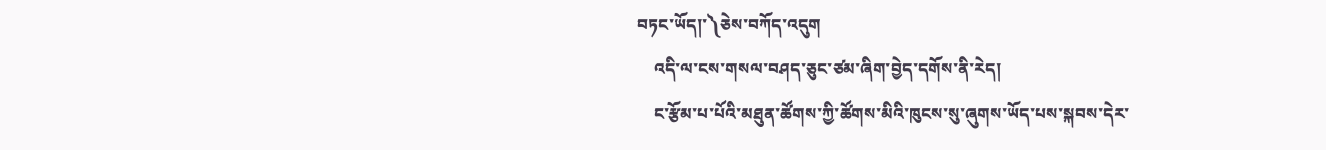བཏང་ཡོད།་༽ཅེས་བཀོད་འདུག
    འདི་ལ་ངས་གསལ་བཤད་ཅུང་ཙམ་ཞིག་བྱེད་དགོས་ནི་རེད།
    ང་རྩོམ་པ་པོའི་མཐུན་ཚོགས་ཀྱི་ཚོགས་མིའི་ཁུངས་སུ་ཞུགས་ཡོད་པས་སྐབས་དེར་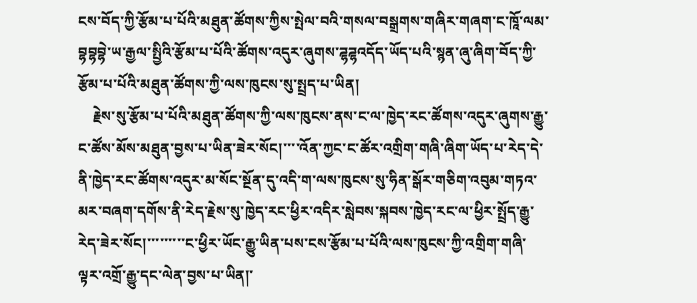ངས་བོད་ཀྱི་རྩོམ་པ་པོའི་མཐུན་ཚོགས་ཀྱིས་སྤེལ་བའི་གསལ་བསྒྲགས་གཞིར་གཞག་ང་ཁཱོ་ལམ་བྷབྷབྷེ་ཡ་རྒྱལ་སྤྱིའི་རྩོམ་པ་པོའི་ཚོགས་འདུར་ཞུགས་ཌྷཌྷའདོད་ཡོད་པའི་སྙན་ཞུ་ཞིག་བོད་ཀྱི་རྩོམ་པ་པོའི་མཐུན་ཚོགས་ཀྱི་ལས་ཁུངས་སུ་སྤྲད་པ་ཡིན།
    རྗེས་སུ་རྩོམ་པ་པོའི་མཐུན་ཚོགས་ཀྱི་ལས་ཁུངས་ནས་ང་ལ་ཁྱེད་རང་ཚོགས་འདུར་ཞུགས་རྒྱུ་ང་ཚོས་མོས་མཐུན་བྱས་པ་ཡིན་ཟེར་སོང།་་་་འོན་ཀྱང་ང་ཚོར་འགྲིག་གཞི་ཞིག་ཡོད་པ་རེད་དེ་ནི་ཁྱེད་རང་ཚོགས་འདུར་མ་སོང་སྔོན་དུ་འདི་ག་ལས་ཁུངས་སུ་ཧིན་སྒོར་གཅིག་འབུམ་གཏའ་མར་བཞག་དགོས་ནི་རེད་རྗེས་སུ་ཁྱེད་རང་ཕྱིར་འདིར་སླེབས་སྐབས་ཁྱེད་རང་ལ་ཕྱིར་སྤྲོད་རྒྱུ་རེད་ཟེར་སོང།་་་་་་་་་ང་ཕྱིར་ཡོང་རྒྱུ་ཡིན་པས་ངས་རྩོམ་པ་པོའི་ལས་ཁུངས་ཀྱི་འགྲིག་གཞི་ལྟར་འགྲོ་རྒྱུ་དང་ལེན་བྱས་པ་ཡིན།་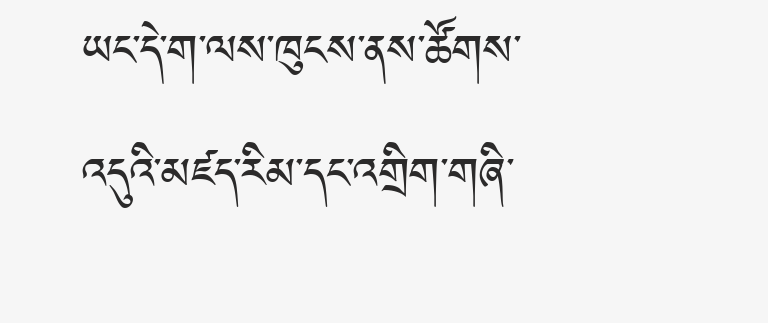ཡང་དེ་ག་ལས་ཁུངས་ནས་ཚོགས་འདུའི་མཛད་རིམ་དང་འགྲིག་གཞི་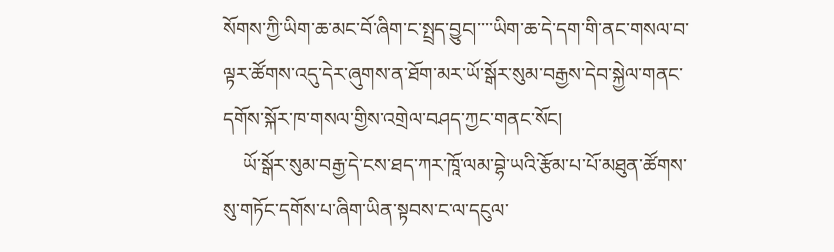སོགས་ཀྱི་ཡིག་ཆ་མང་བོ་ཞིག་ང་སྤྲད་བྱུང།་་་་ཡིག་ཆ་དེ་དག་གི་ནང་གསལ་བ་ལྟར་ཚོགས་འདུ་དེར་ཞུགས་ན་ཐོག་མར་ཡོ་སྒོར་སུམ་བརྒྱས་དེབ་སྐྱེལ་གནང་དགོས་སྐོར་ཁ་གསལ་གྱིས་འགྲེལ་བཤད་ཀྱང་གནང་སོང།
    ཡོ་སྒོར་སུམ་བརྒྱ་དེ་ངས་ཐད་ཀར་ཁཱོ་ལམ་བྷེ་ཡའི་རྩོམ་པ་པོ་མཐུན་ཚོགས་སུ་གཏོང་དགོས་པ་ཞིག་ཡིན་སྟབས་ང་ལ་དངུལ་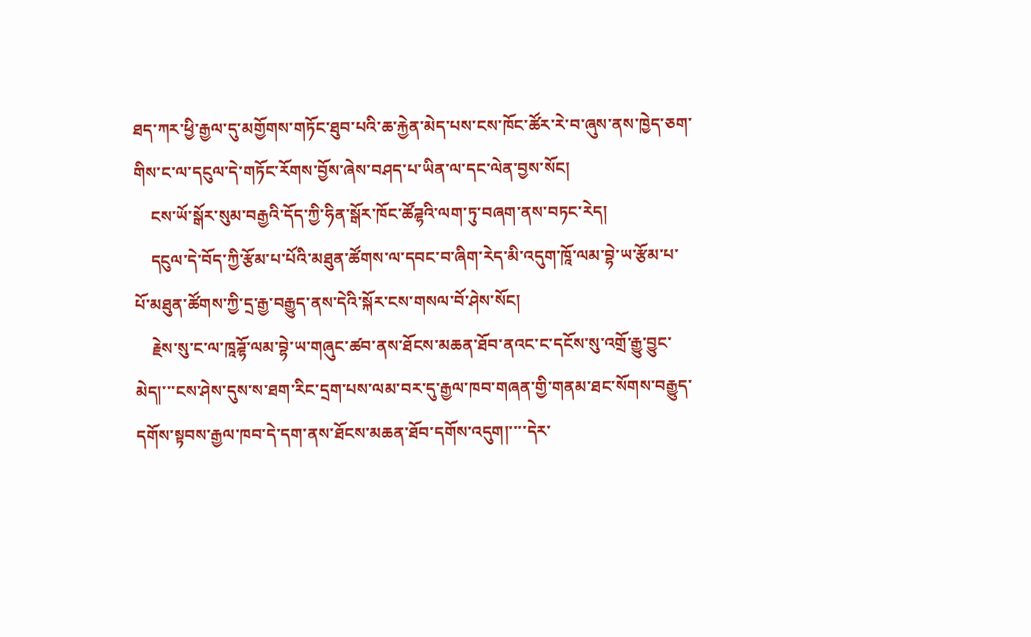ཐད་ཀར་ཕྱི་རྒྱལ་དུ་མགྱོགས་གཏོང་ཐུབ་པའི་ཆ་རྐྱེན་མེད་པས་ངས་ཁོང་ཚོར་རེ་བ་ཞུས་ནས་ཁྱེད་ཅག་གིས་ང་ལ་དངུལ་དེ་གཏོང་རོགས་བྱོས་ཞེས་བཤད་པ་ཡིན་ལ་དང་ལེན་བྱས་སོང།
    ངས་ཡོ་སྒོར་སུམ་བརྒྱའི་དོད་ཀྱི་ཧིན་སྒོར་ཁོང་ཚོཌྷའི་ལག་ཏུ་བཞག་ནས་བཏང་རེད།
    དངུལ་དེ་བོད་ཀྱི་རྩོམ་པ་པོའི་མཐུན་ཚོགས་ལ་དབང་བ་ཞིག་རེད་མི་འདུག་ཁཱོ་ལམ་བྷེ་ཡ་རྩོམ་པ་པོ་མཐུན་ཚོགས་ཀྱི་དྲ་རྒྱ་བརྒྱུད་ནས་དེའི་སྐོར་ངས་གསལ་བོ་ཤེས་སོང།
    རྗེས་སུ་ང་ལ་ཁཱཌྷོ་ལམ་བྷེ་ཡ་གཞུང་ཚབ་ནས་ཐོངས་མཆན་ཐོབ་ནའང་ང་དངོས་སུ་འགྲོ་རྒྱུ་བྱུང་མེད།་་་ངས་ཤེས་དུས་ས་ཐག་རིང་དྲག་པས་ལམ་བར་དུ་རྒྱལ་ཁབ་གཞན་གྱི་གནམ་ཐང་སོགས་བརྒྱུད་དགོས་སྟབས་རྒྱལ་ཁབ་དེ་དག་ནས་ཐོངས་མཆན་ཐོབ་དགོས་འདུག།་་་་དེར་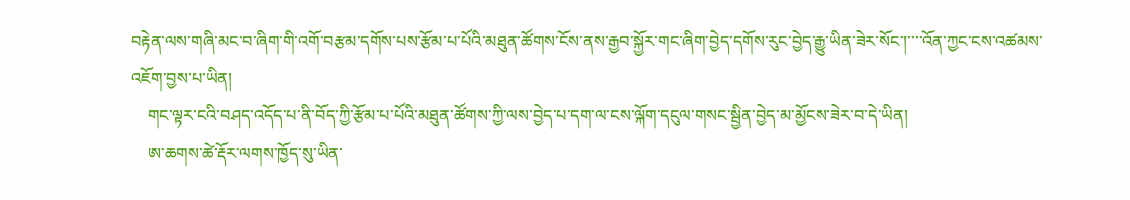བརྟེན་ལས་གཞི་མང་བ་ཞིག་གི་འགོ་བརྩམ་དགོས་པས་རྩོམ་པ་པོའི་མཐུན་ཚོགས་ངོས་ནས་རྒྱབ་སྐྱོར་གང་ཞིག་བྱེད་དགོས་རུང་བྱེད་རྒྱུ་ཡིན་ཟེར་སོང་།་་་་འོན་ཀྱང་ངས་འཚམས་འཇོག་བྱས་པ་ཡིན།
    གང་ལྟར་ངའི་བཤད་འདོད་པ་ནི་བོད་ཀྱི་རྩོམ་པ་པོའི་མཐུན་ཚོགས་ཀྱི་ལས་བྱེད་པ་དག་ལ་ངས་ལྐོག་དངུལ་གསང་སྦྱིན་བྱེད་མ་མྱོངས་ཟེར་བ་དེ་ཡིན།
    ཨ་ཆགས་ཚེ་རྡོར་ལགས་ཁྱོད་སུ་ཡིན་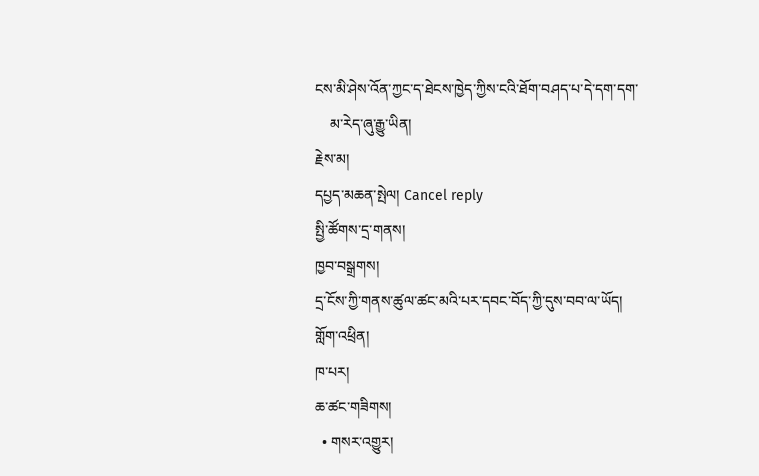ངས་མི་ཤེས་འོན་ཀྱང་ད་ཐེངས་ཁྱེད་ཀྱིས་ངའི་ཐོག་བཤད་པ་དེ་དག་དག་
    མ་རེད་ཞུ་རྒྱུ་ཡིན།
རྗེས་མ།
དཔྱད་མཆན་སྤེལ། Cancel reply
སྤྱི་ཚོགས་དྲ་གནས།
ཁྱབ་བསྒྲགས།
དྲ་ངོས་ཀྱི་གནས་ཚུལ་ཚང་མའི་པར་དབང་བོད་ཀྱི་དུས་བབ་ལ་ཡོད།
གློག་འཕྲིན།
ཁ་པར།
ཆ་ཚང་གཟིགས།
  • གསར་འགྱུར།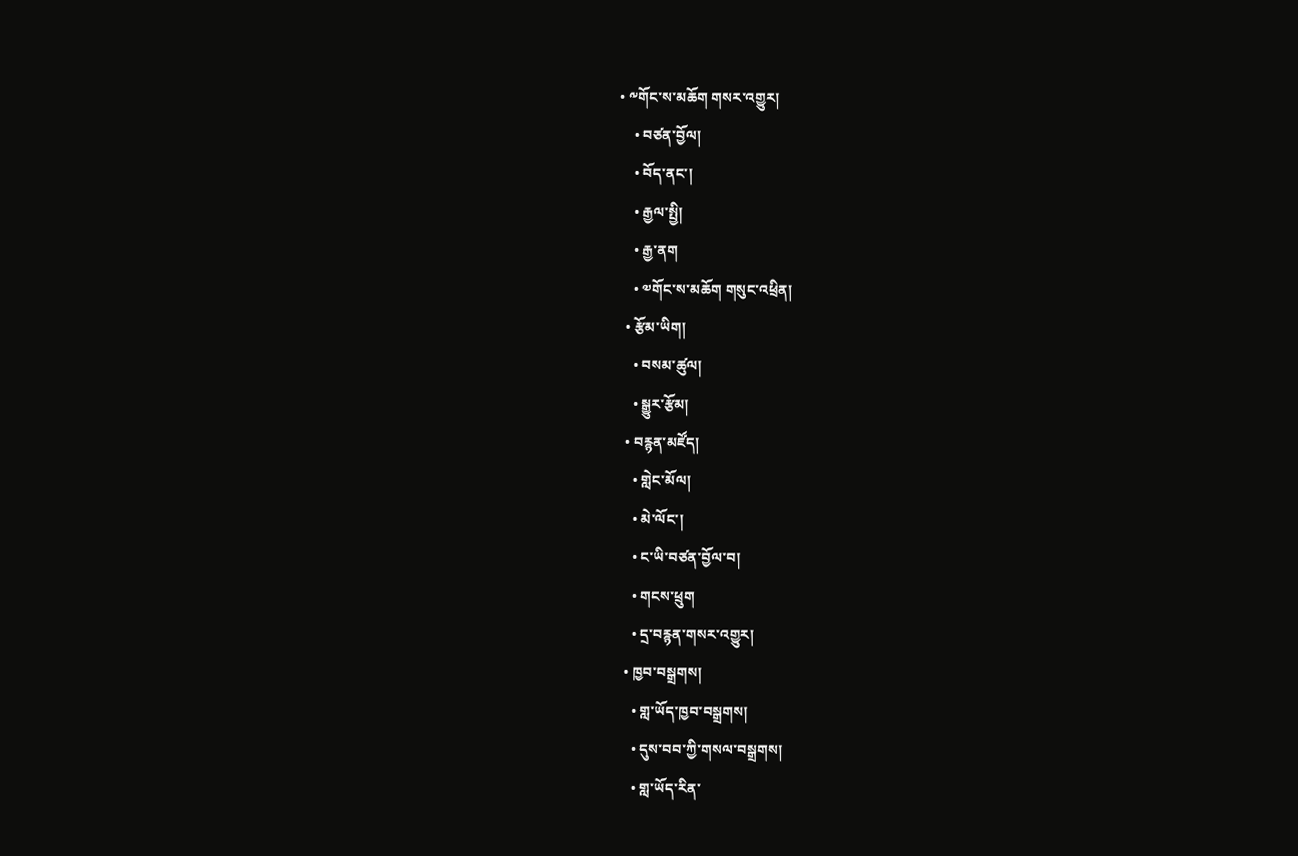• ༸གོང་ས་མཆོག གསར་འགྱུར།
    • བཙན་བྱོལ།
    • བོད་ནང་།
    • རྒྱལ་སྤྱི།
    • རྒྱ་ནག
    • ༧གོང་ས་མཆོག གསུང་འཕྲིན།
  • རྩོམ་ཡིག།
    • བསམ་ཚུལ།
    • སྒྱུར་རྩོམ།
  • བརྙན་མཛོད།
    • གླེང་མོལ།
    • མེ་ལོང་།
    • ང་ཡི་བཙན་བྱོལ་བ།
    • གངས་ཕྲུག
    • དྲ་བརྙན་གསར་འགྱུར།
  • ཁྱབ་བསྒྲགས།
    • གླ་ཡོད་ཁྱབ་བསྒྲགས།
    • དུས་བབ་ཀྱི་གསལ་བསྒྲགས།
    • གླ་ཡོད་རིན་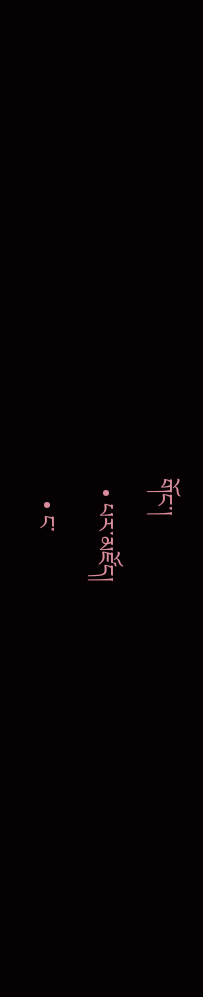གོང་།
  • པར་མཛོད།
    • ང་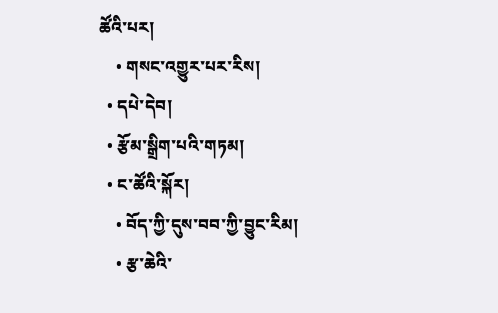ཚོའི་པར།
    • གསང་འགྱུར་པར་རིས།
  • དཔེ་དེབ།
  • རྩོམ་སྒྲིག་པའི་གཏམ།
  • ང་ཚོའི་སྐོར།
    • བོད་ཀྱི་དུས་བབ་ཀྱི་བྱུང་རིམ།
    • རྩ་ཆེའི་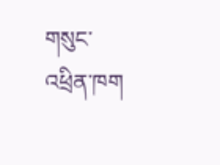གསུང་འཕྲིན་ཁག